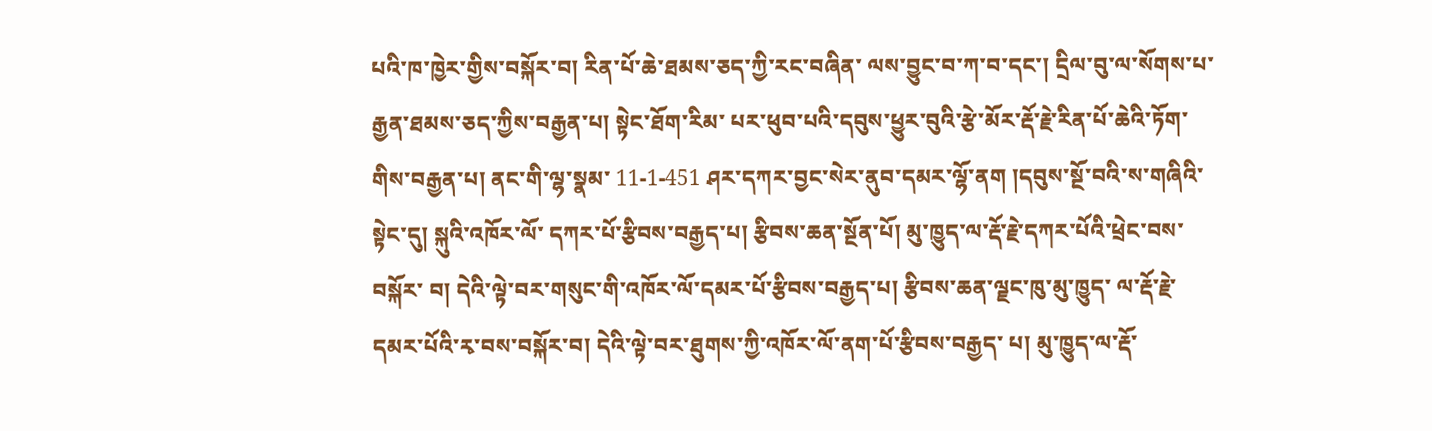པའི་ཁ་ཁྱེར་གྱིས་བསྐོར་བ། རིན་པོ་ཆེ་ཐམས་ཅད་ཀྱི་རང་བཞིན་ ལས་བྱུང་བ་ཀ་བ་དང་། དྲིལ་བུ་ལ་སོགས་པ་རྒྱན་ཐམས་ཅད་ཀྱིས་བརྒྱན་པ། སྟེང་ཐོག་རིམ་ པར་ཕུབ་པའི་དབུས་ཕྱུར་བུའི་རྩེ་མོར་རྡོ་རྗེ་རིན་པོ་ཆེའི་ཏོག་གིས་བརྒྱན་པ། ནང་གི་ལྷ་སྣམ་ 11-1-451 ཤར་དཀར་བྱང་སེར་ནུབ་དམར་ལྷོ་ནག །དབུས་སྔོ་བའི་ས་གཞིའི་སྟེང་དུ། སྐུའི་འཁོར་ལོ་ དཀར་པོ་རྩིབས་བརྒྱད་པ། རྩིབས་ཆན་སྔོན་པོ། མུ་ཁྱུད་ལ་རྡོ་རྗེ་དཀར་པོའི་ཕྲེང་བས་བསྐོར་ བ། དེའི་ལྟེ་བར་གསུང་གི་འཁོར་ལོ་དམར་པོ་རྩིབས་བརྒྱད་པ། རྩིབས་ཆན་ལྗང་ཁུ་མུ་ཁྱུད་ ལ་རྡོ་རྗེ་དམར་པོའི་རྭ་བས་བསྐོར་བ། དེའི་ལྟེ་བར་ཐུགས་ཀྱི་འཁོར་ལོ་ནག་པོ་རྩིབས་བརྒྱད་ པ། མུ་ཁྱུད་ལ་རྡོ་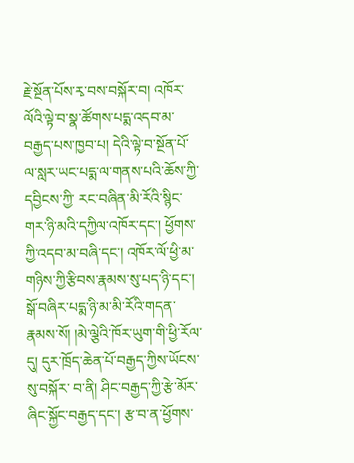རྗེ་སྔོན་པོས་རྭ་བས་བསྐོར་བ། འཁོར་ལོའི་ལྟེ་བ་སྣ་ཚོགས་པདྨ་འདབ་མ་ བརྒྱད་པས་ཁྱབ་པ། དེའི་ལྟེ་བ་སྔོན་པོ་ལ་སླར་ཡང་པདྨ་ལ་གནས་པའི་ཆོས་ཀྱི་དབྱིངས་ཀྱི་ རང་བཞིན་མི་རོའི་སྙིང་གར་ཉི་མའི་དཀྱིལ་འཁོར་དང་། ཕྱོགས་ཀྱི་འདབ་མ་བཞི་དང་། འཁོར་ལོ་ཕྱི་མ་གཉིས་ཀྱི་རྩིབས་རྣམས་སུ་པད་ཉི་དང་། སྒོ་བཞིར་པདྨ་ཉི་མ་མི་རོའི་གདན་ རྣམས་སོ། །མེ་ལྕེའི་ཁོར་ཡུག་གི་ཕྱི་རོལ་དུ། དུར་ཁྲོད་ཆེན་པོ་བརྒྱད་ཀྱིས་ཡོངས་སུ་བསྐོར་ བ་ནི། ཤིང་བརྒྱད་ཀྱི་རྩེ་མོར་ཞིང་སྐྱོང་བརྒྱད་དང་། རྩ་བ་ན་ཕྱོགས་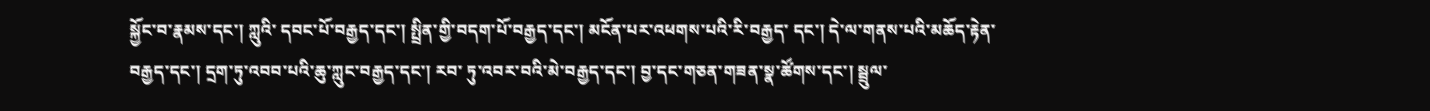སྐྱོང་བ་རྣམས་དང་། ཀླུའི་ དབང་པོ་བརྒྱད་དང་། སྤྲིན་གྱི་བདག་པོ་བརྒྱད་དང་། མངོན་པར་འཕགས་པའི་རི་བརྒྱད་ དང་། དེ་ལ་གནས་པའི་མཆོད་རྟེན་བརྒྱད་དང་། དྲག་ཏུ་འབབ་པའི་ཆུ་ཀླུང་བརྒྱད་དང་། རབ་ ཏུ་འབར་བའི་མེ་བརྒྱད་དང་། བྱ་དང་གཅན་གཟན་སྣ་ཚོགས་དང་། སྦྲུལ་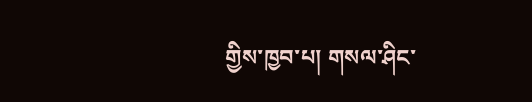གྱིས་ཁྱབ་པ། གསལ་ཤིང་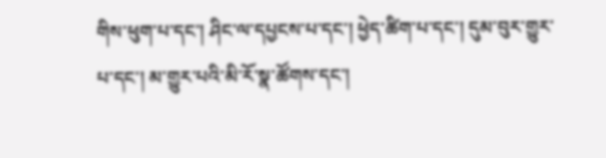གིས་ཕུག་པ་དང་། ཤིང་ལ་དཔྱངས་པ་དང་། ཕྱེད་ཚིག་པ་དང་། དུམ་བུར་གྱུར་ པ་དང་། མ་གྱུར་པའི་མི་རོ་སྣ་ཚོགས་དང་།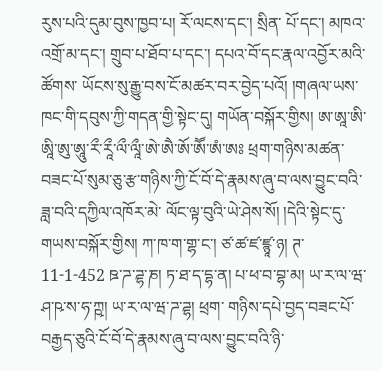རུས་པའི་དུམ་བུས་ཁྱབ་པ། རོ་ལངས་དང་། སྲིན་ པོ་དང་། མཁའ་འགྲོ་མ་དང་། གྲུབ་པ་ཐོབ་པ་དང་། དཔའ་བོ་དང་རྣལ་འབྱོར་མའི་ཚོགས་ ཡོངས་སུ་རྒྱུ་བས་ངོ་མཚར་བར་བྱེད་པའོ། །གཞལ་ཡས་ཁང་གི་དབུས་ཀྱི་གདན་གྱི་སྟེང་དུ། གཡོན་བསྐོར་གྱིས། ཨ་ཨཱ་ཨི་ཨཱི་ཨུ་ཨཱུ་རྀ་རཱྀ་ལྀ་ལཱྀ་ཨེ་ཨཻ་ཨོ་ཨཽ་ཨཾ་ཨཿ ཕྲག་གཉིས་མཚན་ བཟང་པོ་སུམ་ཅུ་རྩ་གཉིས་ཀྱི་ངོ་བོ་དེ་རྣམས་ཞུ་བ་ལས་བྱུང་བའི་ཟླ་བའི་དཀྱིལ་འཁོར་མེ་ ལོང་ལྟ་བུའི་ཡེ་ཤེས་སོ། །དེའི་སྟེང་དུ་གཡས་བསྐོར་གྱིས། ཀ་ཁ་ག་གྷ་ང་། ཙ་ཚ་ཛ་ཛྙཱ་ཉ། ཊ་ 11-1-452 ཋ་ཌ་ཌྷ་ཎ། ཏ་ཐ་ད་དྷ་ན། པ་ཕ་བ་བྷ་མ། ཡ་ར་ལ་ཝ་ཤ་ཥ་ས་ཧ་ཀྵ། ཡ་ར་ལ་ཝ་ཌ་ཌྷ། ཕྲག་ གཉིས་དཔེ་བྱད་བཟང་པོ་བརྒྱད་ཅུའི་ངོ་བོ་དེ་རྣམས་ཞུ་བ་ལས་བྱུང་བའི་ཉི་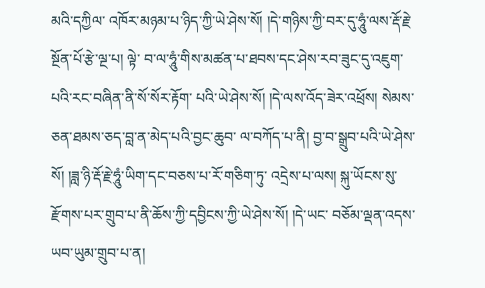མའི་དཀྱིལ་ འཁོར་མཉམ་པ་ཉིད་ཀྱི་ཡེ་ཤེས་སོ། །དེ་གཉིས་ཀྱི་བར་དུ་ཧཱུཾ་ལས་རྡོ་རྗེ་སྔོན་པོ་རྩེ་ལྔ་པ། ལྟེ་ བ་ལ་ཧཱུཾ་གིས་མཚན་པ་ཐབས་དང་ཤེས་རབ་ཟུང་དུ་འཇུག་པའི་རང་བཞིན་ནི་སོ་སོར་རྟོག་ པའི་ཡེ་ཤེས་སོ། །དེ་ལས་འོད་ཟེར་འཕྲོས། སེམས་ཅན་ཐམས་ཅད་བླ་ན་མེད་པའི་བྱང་ཆུབ་ ལ་བཀོད་པ་ནི། བྱ་བ་སྒྲུབ་པའི་ཡེ་ཤེས་སོ། །ཟླ་ཉི་རྡོ་རྗེ་ཧཱུཾ་ཡིག་དང་བཅས་པ་རོ་གཅིག་ཏུ་ འདྲེས་པ་ལས། སྐུ་ཡོངས་སུ་རྫོགས་པར་གྲུབ་པ་ནི་ཆོས་ཀྱི་དབྱིངས་ཀྱི་ཡེ་ཤེས་སོ། །དེ་ཡང་ བཅོམ་ལྡན་འདས་ཡབ་ཡུམ་གྲུབ་པ་ན།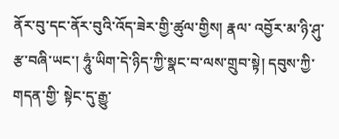ནོར་བུ་དང་ནོར་བུའི་འོད་ཟེར་གྱི་ཚུལ་གྱིས། རྣལ་ འབྱོར་མ་ཉི་ཤུ་རྩ་བཞི་ཡང་། ཧཱུཾ་ཡིག་དེ་ཉིད་ཀྱི་སྣང་བ་ལས་གྲུབ་སྟེ། དབུས་ཀྱི་གདན་གྱི་ སྟེང་དུ་རྒྱུ་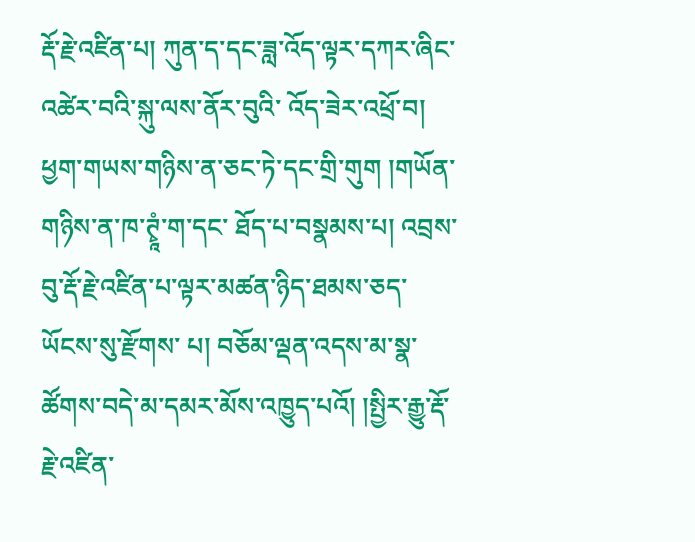རྡོ་རྗེ་འཛིན་པ། ཀུན་ད་དང་ཟླ་འོད་ལྟར་དཀར་ཞིང་འཚེར་བའི་སྐུ་ལས་ནོར་བུའི་ འོད་ཟེར་འཕྲོ་བ། ཕྱག་གཡས་གཉིས་ན་ཅང་ཏེ་དང་གྲི་གུག །གཡོན་གཉིས་ན་ཁ་ཊྭཱཾ་ག་དང་ ཐོད་པ་བསྣམས་པ། འབྲས་བུ་རྡོ་རྗེ་འཛིན་པ་ལྟར་མཚན་ཉིད་ཐམས་ཅད་ཡོངས་སུ་རྫོགས་ པ། བཅོམ་ལྡན་འདས་མ་སྣ་ཚོགས་བདེ་མ་དམར་མོས་འཁྱུད་པའོ། །སྤྱིར་རྒྱུ་རྡོ་རྗེ་འཛིན་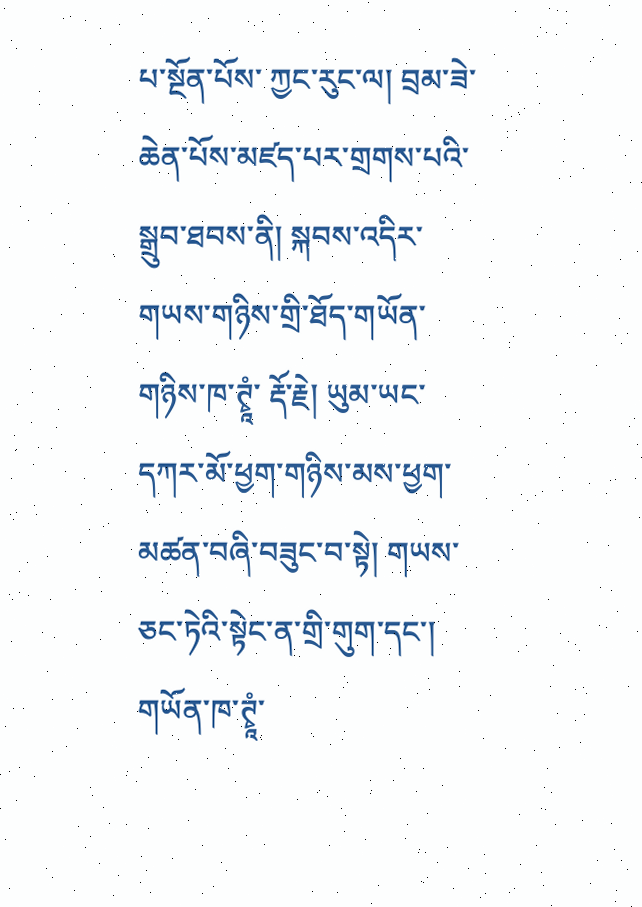པ་སྔོན་པོས་ ཀྱང་རུང་ལ། བྲམ་ཟེ་ཆེན་པོས་མཛད་པར་གྲགས་པའི་སྒྲུབ་ཐབས་ནི། སྐབས་འདིར་གཡས་གཉིས་གྲི་ཐོད་གཡོན་གཉིས་ཁ་ཊྭཱཾ་ རྡོ་རྗེ། ཡུམ་ཡང་དཀར་མོ་ཕྱག་གཉིས་མས་ཕྱག་མཚན་བཞི་བཟུང་བ་སྟེ། གཡས་ཅང་ཏེའི་སྟེང་ན་གྲི་གུག་དང་། གཡོན་ཁ་ཊྭཱཾ་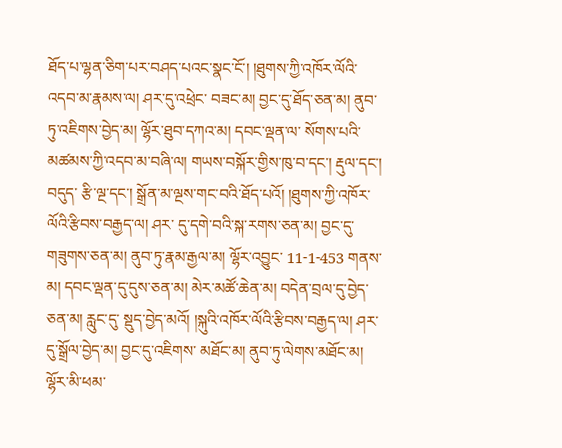ཐོད་པ་ལྷན་ཅིག་པར་བཤད་པའང་སྣང་ངོ་། །ཐུགས་ཀྱི་འཁོར་ལོའི་འདབ་མ་རྣམས་ལ། ཤར་དུ་འཕྲེང་ བཟང་མ། བྱང་དུ་ཐོད་ཅན་མ། ནུབ་ཏུ་འཇིགས་བྱེད་མ། ལྷོར་ཐུབ་དཀའ་མ། དབང་ལྡན་ལ་ སོགས་པའི་མཚམས་ཀྱི་འདབ་མ་བཞི་ལ། གཡས་བསྐོར་གྱིས་ཁུ་བ་དང་། རྡུལ་དང་། བདུད་ རྩི་ལྔ་དང་། སྒྲོན་མ་ལྔས་གང་བའི་ཐོད་པའོ། །ཐུགས་ཀྱི་འཁོར་ལོའི་རྩིབས་བརྒྱད་ལ། ཤར་ དུ་དགེ་བའི་སྐ་རགས་ཅན་མ། བྱང་དུ་གཟུགས་ཅན་མ། ནུབ་ཏུ་རྣམ་རྒྱལ་མ། ལྷོར་འབྱུང་ 11-1-453 གནས་མ། དབང་ལྡན་དུ་དུས་ཅན་མ། མེར་མཚོ་ཆེན་མ། བདེན་བྲལ་དུ་བྱེད་ཅན་མ། རླུང་དུ་ སྡུད་བྱེད་མའོ། །སྐུའི་འཁོར་ལོའི་རྩིབས་བརྒྱད་ལ། ཤར་དུ་སྒྲོལ་བྱེད་མ། བྱང་དུ་འཇིགས་ མཐོང་མ། ནུབ་ཏུ་ལེགས་མཐོང་མ། ལྷོར་མི་ཕམ་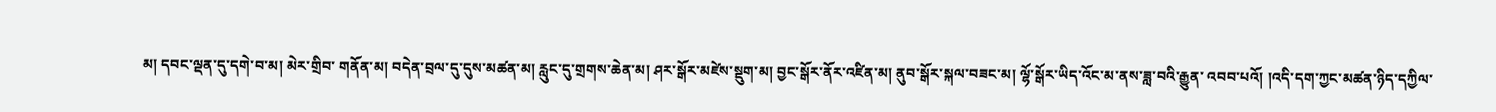མ། དབང་ལྡན་དུ་དགེ་བ་མ། མེར་གྲིབ་ གནོན་མ། བདེན་བྲལ་དུ་དུས་མཚན་མ། རླུང་དུ་གྲགས་ཆེན་མ། ཤར་སྒོར་མཛེས་སྡུག་མ། བྱང་སྒོར་ནོར་འཛིན་མ། ནུབ་སྒོར་སྐལ་བཟང་མ། ལྷོ་སྒོར་ཡིད་འོང་མ་ནས་ཟླ་བའི་རྒྱུན་ འབབ་པའོ། །འདི་དག་ཀྱང་མཚན་ཉིད་དཀྱིལ་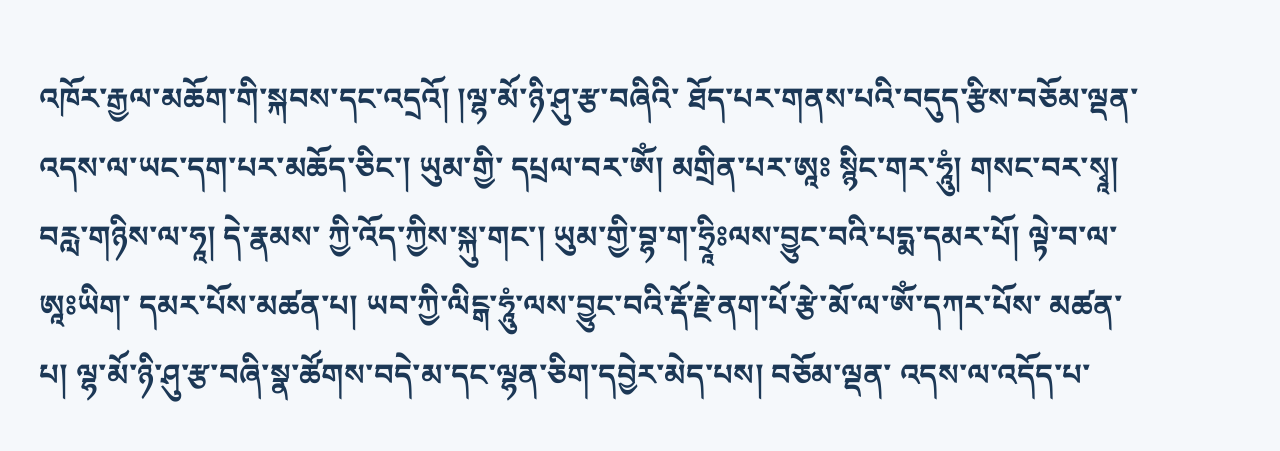འཁོར་རྒྱལ་མཆོག་གི་སྐབས་དང་འདྲའོ། །ལྷ་མོ་ཉི་ཤུ་རྩ་བཞིའི་ ཐོད་པར་གནས་པའི་བདུད་རྩིས་བཅོམ་ལྡན་འདས་ལ་ཡང་དག་པར་མཆོད་ཅིང་། ཡུམ་གྱི་ དཔྲལ་བར་ༀ། མགྲིན་པར་ཨཱཿ སྙིང་གར་ཧཱུཾ། གསང་བར་སྭཱ། བརླ་གཉིས་ལ་ཧཱ། དེ་རྣམས་ ཀྱི་འོད་ཀྱིས་སྐུ་གང་། ཡུམ་གྱི་བྷ་ག་ཧྲཱིཿལས་བྱུང་བའི་པདྨ་དམར་པོ། ལྟེ་བ་ལ་ཨཱཿཡིག་ དམར་པོས་མཚན་པ། ཡབ་ཀྱི་ལིངྒ་ཧཱུཾ་ལས་བྱུང་བའི་རྡོ་རྗེ་ནག་པོ་རྩེ་མོ་ལ་ༀ་དཀར་པོས་ མཚན་པ། ལྷ་མོ་ཉི་ཤུ་རྩ་བཞི་སྣ་ཚོགས་བདེ་མ་དང་ལྷན་ཅིག་དབྱེར་མེད་པས། བཅོམ་ལྡན་ འདས་ལ་འདོད་པ་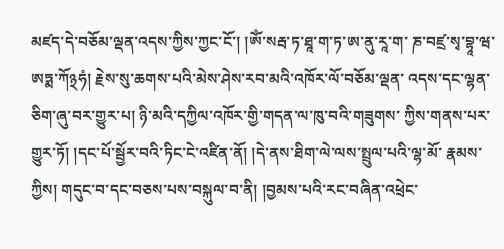མཛད་དེ་བཅོམ་ལྡན་འདས་ཀྱིས་ཀྱང་ངོ་། །ༀ་སརྦ་ཏ་ཐཱ་ག་ཏ་ཨ་ནུ་རཱ་ག་ ཎ་བཛྲ་སྭ་བྷཱ་ཝ་ཨཏྨ་ཀོ྅ཧཾ། རྗེས་སུ་ཆགས་པའི་མེས་ཤེས་རབ་མའི་འཁོར་ལོ་བཅོམ་ལྡན་ འདས་དང་ལྷན་ཅིག་ཞུ་བར་གྱུར་པ། ཉི་མའི་དཀྱིལ་འཁོར་གྱི་གདན་ལ་ཁུ་བའི་གཟུགས་ ཀྱིས་གནས་པར་གྱུར་ཏོ། །དང་པོ་སྦྱོར་བའི་ཏིང་ངེ་འཛིན་ནོ། །དེ་ནས་ཐིག་ལེ་ལས་སྤྲུལ་པའི་ལྷ་མོ་ རྣམས་ཀྱིས། གདུང་བ་དང་བཅས་པས་བསྐུལ་བ་ནི། །བྱམས་པའི་རང་བཞིན་འཕྲེང་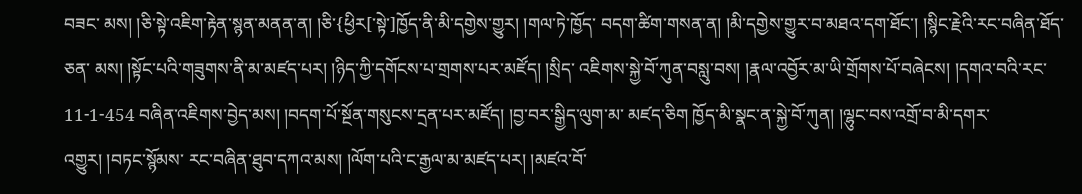བཟང་ མས། །ཅི་སྟེ་འཇིག་རྟེན་སྙན་མནན་ན། །ཅི་{ཕྱིར[་སྟེ་]ཁྱོད་ནི་མི་དགྱེས་གྱུར། །གལ་ཏེ་ཁྱོད་ བདག་ཚིག་གསན་ན། །མི་དགྱེས་གྱུར་བ་མཐའ་དག་ཐོང་། །སྙིང་རྗེའི་རང་བཞིན་ཐོད་ཅན་ མས། །སྟོང་པའི་གཟུགས་ནི་མ་མཛད་པར། །ཉིད་ཀྱི་དགོངས་པ་གྲགས་པར་མཛོད། །སྲིད་ འཇིགས་སྐྱེ་བོ་ཀུན་བསླུ་བས། །རྣལ་འབྱོར་མ་ཡི་གྲོགས་པོ་བཞེངས། །དགའ་བའི་རང་ 11-1-454 བཞིན་འཇིགས་བྱེད་མས། །བདག་པོ་སྔོན་གསུངས་དྲན་པར་མཛོད། །བྱ་བར་སྒྱིད་ལུག་མ་ མཛད་ཅིག ཁྱོད་མི་སྣང་ན་སྐྱེ་བོ་ཀུན། །ལྷུང་བས་འགྲོ་བ་མི་དགར་འགྱུར། །བཏང་སྙོམས་ རང་བཞིན་ཐུབ་དཀའ་མས། །ལོག་པའི་ང་རྒྱལ་མ་མཛད་པར། །མཛའ་བོ་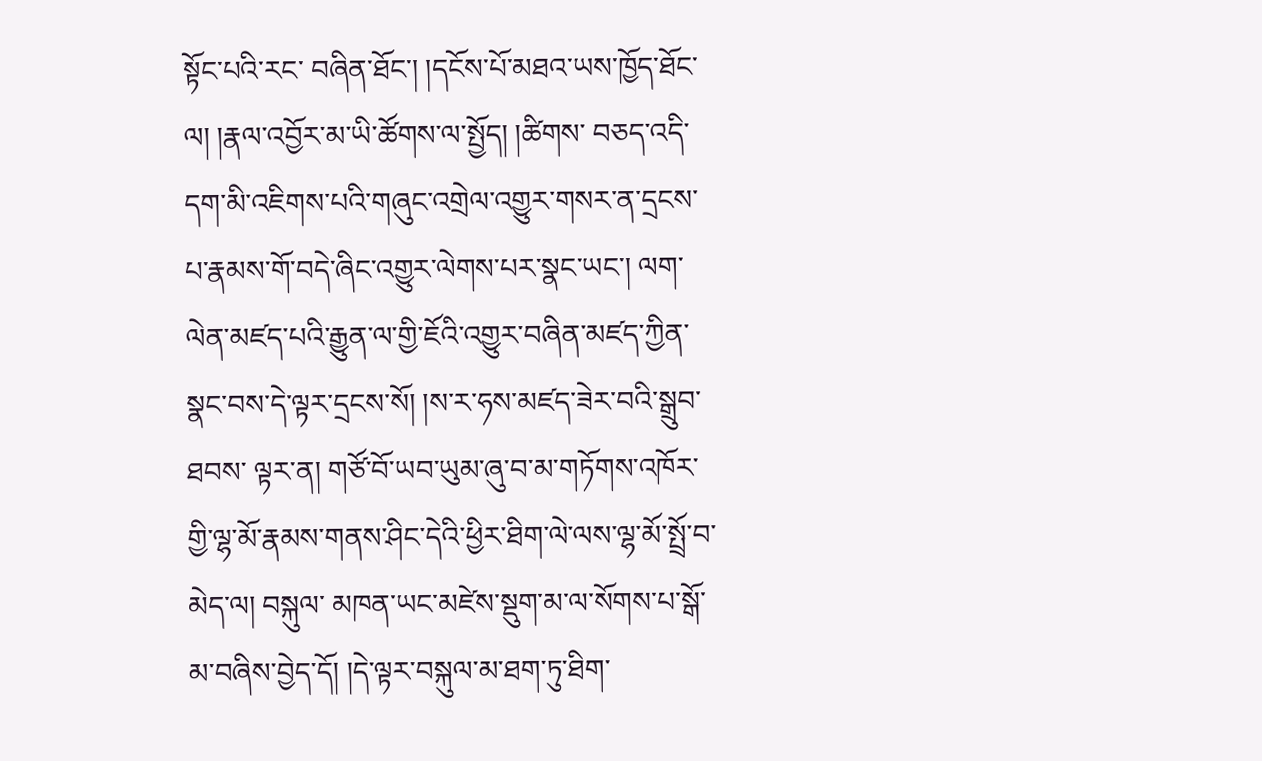སྟོང་པའི་རང་ བཞིན་ཐོང་། །དངོས་པོ་མཐའ་ཡས་ཁྱོད་ཐོང་ལ། །རྣལ་འབྱོར་མ་ཡི་ཚོགས་ལ་སྤྱོད། །ཚིགས་ བཅད་འདི་དག་མི་འཇིགས་པའི་གཞུང་འགྲེལ་འགྱུར་གསར་ན་དྲངས་པ་རྣམས་གོ་བདེ་ཞིང་འགྱུར་ལེགས་པར་སྣང་ཡང་། ལག་ ལེན་མཛད་པའི་རྒྱུན་ལ་གྱི་ཇོའི་འགྱུར་བཞིན་མཛད་ཀྱིན་སྣང་བས་དེ་ལྟར་དྲངས་སོ། །ས་ར་ཧས་མཛད་ཟེར་བའི་སྒྲུབ་ཐབས་ ལྟར་ན། གཙོ་བོ་ཡབ་ཡུམ་ཞུ་བ་མ་གཏོགས་འཁོར་གྱི་ལྷ་མོ་རྣམས་གནས་ཤིང་དེའི་ཕྱིར་ཐིག་ལེ་ལས་ལྷ་མོ་སྤྲོ་བ་མེད་ལ། བསྐུལ་ མཁན་ཡང་མཛེས་སྡུག་མ་ལ་སོགས་པ་སྒོ་མ་བཞིས་བྱེད་དོ། །དེ་ལྟར་བསྐུལ་མ་ཐག་ཏུ་ཐིག་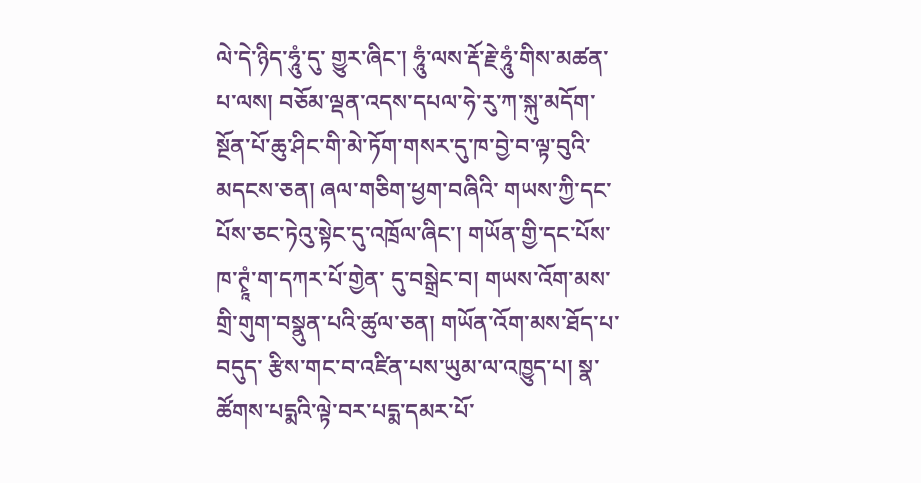ལེ་དེ་ཉིད་ཧཱུཾ་དུ་ གྱུར་ཞིང་། ཧཱུཾ་ལས་རྡོ་རྗེ་ཧཱུཾ་གིས་མཚན་པ་ལས། བཅོམ་ལྡན་འདས་དཔལ་ཧེ་རུ་ཀ་སྐུ་མདོག་ སྔོན་པོ་ཆུ་ཤིང་གི་མེ་ཏོག་གསར་དུ་ཁ་བྱེ་བ་ལྟ་བུའི་མདངས་ཅན། ཞལ་གཅིག་ཕྱག་བཞིའི་ གཡས་ཀྱི་དང་པོས་ཅང་ཏེའུ་སྟེང་དུ་འཁྲོལ་ཞིང་། གཡོན་གྱི་དང་པོས་ཁ་ཊྭཱཾ་ག་དཀར་པོ་གྱེན་ དུ་བསྒྲེང་བ། གཡས་འོག་མས་གྲི་གུག་བསྣུན་པའི་ཚུལ་ཅན། གཡོན་འོག་མས་ཐོད་པ་བདུད་ རྩིས་གང་བ་འཛིན་པས་ཡུམ་ལ་འཁྱུད་པ། སྣ་ཚོགས་པདྨའི་ལྟེ་བར་པདྨ་དམར་པོ་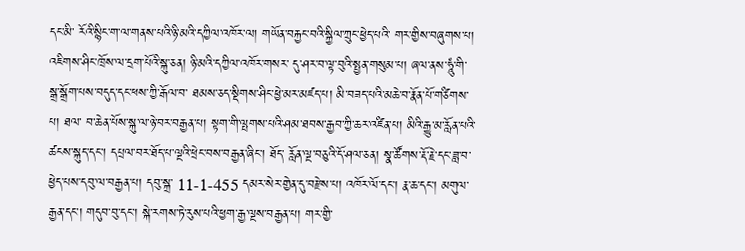དང་མི་ རོའི་སྙིང་ག་ལ་གནས་པའི་ཉི་མའི་དཀྱིལ་འཁོར་ལ། གཡོན་བརྐྱང་བའི་སྐྱིལ་ཀྲུང་ཕྱེད་པའི་ གར་གྱིས་བཞུགས་པ། འཇིགས་ཤིང་ཁྲོས་ལ་དྲག་པོའི་སྐུ་ཅན། ཉི་མའི་དཀྱིལ་འཁོར་གསར་ དུ་ཤར་བ་ལྟ་བུའི་སྤྱན་གསུམ་པ། ཞལ་ནས་ཧཱུཾ་གི་སྒྲ་སྒྲོག་པས་བདུད་དང་ཕས་ཀྱི་རྒོལ་བ་ ཐམས་ཅད་སྡིགས་ཤིང་ཕྱེ་མར་མཛད་པ། མི་བཟད་པའི་མཆེ་བ་རྣོན་པོ་གཙིགས་པ། ཐལ་ བ་ཆེན་པོས་སྐུ་ལ་ཉེ་བར་བརྒྱན་པ། སྟག་གི་ལྤགས་པའི་ཤམ་ཐབས་རྒྱབ་ཀྱི་ཆར་འཛིན་པ། མིའི་རྒྱུ་མ་རློན་པའི་ཚངས་སྐུད་དང་། དཔྲལ་བར་ཐོད་པ་ལྔའི་ཕྲེང་བས་བརྒྱན་ཞིང་། ཐོད་ རློན་ལྔ་བཅུའི་དོ་ཤལ་ཅན། སྣ་ཚོགས་རྡོ་རྗེ་དང་ཟླ་བ་ཕྱེད་པས་དབུ་ལ་བརྒྱན་པ། དབུ་སྐྲ་ 11-1-455 དམར་སེར་གྱེན་དུ་བརྫེས་པ། འཁོར་ལོ་དང་། རྣ་ཆ་དང་། མགུལ་རྒྱན་དང་། གདུབ་བུ་དང་། སྐེ་རགས་ཏེ་རུས་པའི་ཕྱག་རྒྱ་ལྔས་བརྒྱན་པ། གར་གྱི་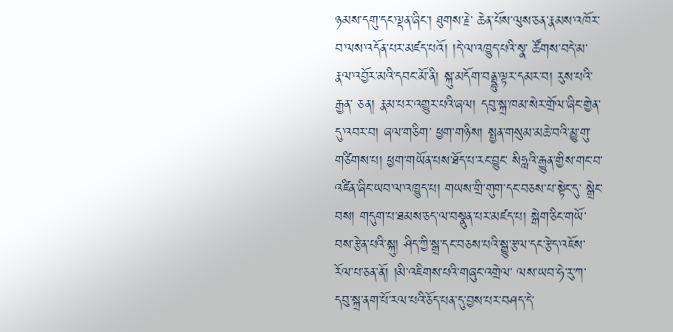ཉམས་དགུ་དང་ལྡན་ཞིང་། ཐུགས་རྗེ་ ཆེན་པོས་ལུས་ཅན་རྣམས་འཁོར་བ་ལས་འདོན་པར་མཛད་པའོ། །དེ་ལ་འཁྱུད་པའི་སྣ་ ཚོགས་བདེ་མ་རྣལ་འབྱོར་མའི་དབང་མོ་ནི། སྐུ་མདོག་བནྡྷུ་ལྟར་དམར་བ། རུས་པའི་རྒྱན་ ཅན། རྣམ་པར་འགྱུར་པའི་ཞལ། དབུ་སྐྲ་ཁམ་སེར་གྲོལ་ཞིང་གྱེན་དུ་འབར་བ། ཞལ་གཅིག་ ཕྱག་གཉིས། སྤྱན་གསུམ་མཆེ་བའི་མྱུ་གུ་གཙིགས་པ། ཕྱག་གཡོན་པས་ཐོད་པ་རང་བྱུང་ སིཧླའི་རྒྱུན་གྱིས་གང་བ་འཛིན་ཞིང་ཡབ་ལ་འཁྱུད་པ། གཡས་གྲི་གུག་དང་བཅས་པ་སྟེང་དུ་ སྒྲེང་བས། གདུག་པ་ཐམས་ཅད་ལ་བསྣུན་པར་མཛད་པ། སྒེག་ཅིང་གཡོ་བས་རྩེན་པའི་སྐུ། ཤིད་ཀྱི་སྒྲ་དང་བཅས་པའི་སྒྱུ་རྩལ་དང་རྩེད་འཇོས་རོལ་པ་ཅན་ནོ། །མི་འཇིགས་པའི་གཞུང་འགྲེལ་ ལས་ཡབ་ཧེ་རུ་ཀ་དབུ་སྐྲ་ནག་པོ་རལ་པའི་ཅོད་པན་དུ་བྱས་པར་བཤད་དེ་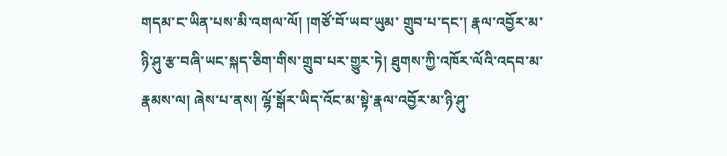གདམ་ང་ཡིན་པས་མི་འགལ་ལོ། །གཙོ་བོ་ཡབ་ཡུམ་ གྲུབ་པ་དང་། རྣལ་འབྱོར་མ་ཉི་ཤུ་རྩ་བཞི་ཡང་སྐད་ཅིག་གིས་གྲུབ་པར་གྱུར་ཏེ། ཐུགས་ཀྱི་འཁོར་ལོའི་འདབ་མ་ རྣམས་ལ། ཞེས་པ་ནས། ལྷོ་སྒོར་ཡིད་འོང་མ་སྟེ་རྣལ་འབྱོར་མ་ཉི་ཤུ་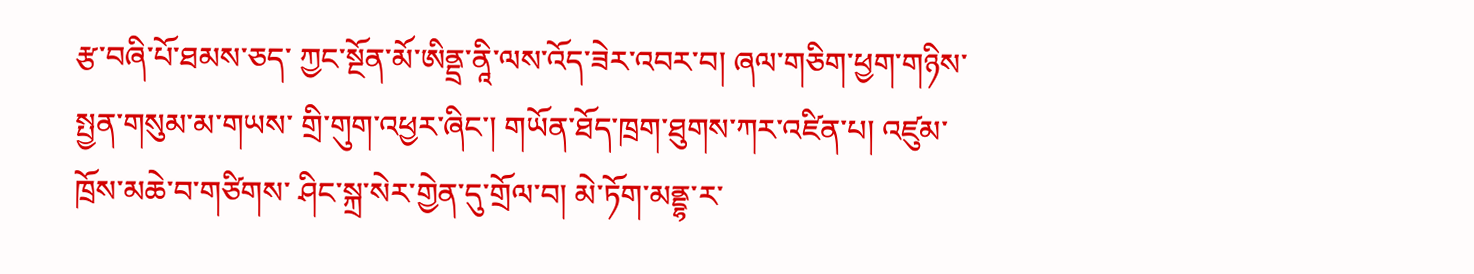རྩ་བཞི་པོ་ཐམས་ཅད་ ཀྱང་སྔོན་མོ་ཨིནྡྲ་ནཱི་ལས་འོད་ཟེར་འབར་བ། ཞལ་གཅིག་ཕྱག་གཉིས་སྤྱན་གསུམ་མ་གཡས་ གྲི་གུག་འཕྱར་ཞིང་། གཡོན་ཐོད་ཁྲག་ཐུགས་ཀར་འཛིན་པ། འཛུམ་ཁྲོས་མཆེ་བ་གཙིགས་ ཤིང་སྐྲ་སེར་གྱེན་དུ་གྲོལ་བ། མེ་ཏོག་མནྡྷ་ར་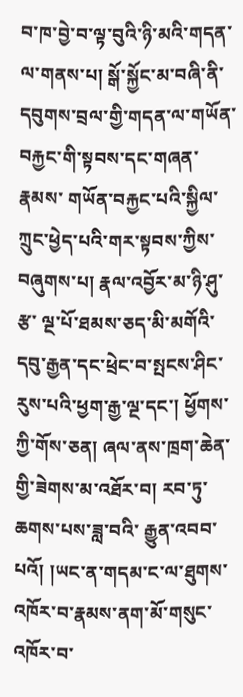བ་ཁ་བྱེ་བ་ལྟ་བུའི་ཉི་མའི་གདན་ལ་གནས་པ། སྒོ་སྐྱོང་མ་བཞི་ནི་དབུགས་བྲལ་གྱི་གདན་ལ་གཡོན་བརྐྱང་གི་སྟབས་དང་གཞན་རྣམས་ གཡོན་བརྐྱང་པའི་སྐྱིལ་ཀྲུང་ཕྱེད་པའི་གར་སྟབས་ཀྱིས་བཞུགས་པ། རྣལ་འབྱོར་མ་ཉི་ཤུ་རྩ་ ལྔ་པོ་ཐམས་ཅད་མི་མགོའི་དབུ་རྒྱན་དང་ཕྲེང་བ་སྤངས་ཤིང་རུས་པའི་ཕྱག་རྒྱ་ལྔ་དང་། ཕྱོགས་ཀྱི་གོས་ཅན། ཞལ་ནས་ཁྲག་ཆེན་གྱི་ཟེགས་མ་འཐོར་བ། རབ་ཏུ་ཆགས་པས་ཟླ་བའི་ རྒྱུན་འབབ་པའོ། །ཡང་ན་གདམ་ང་ལ་ཐུགས་འཁོར་བ་རྣམས་ནག་མོ་གསུང་འཁོར་བ་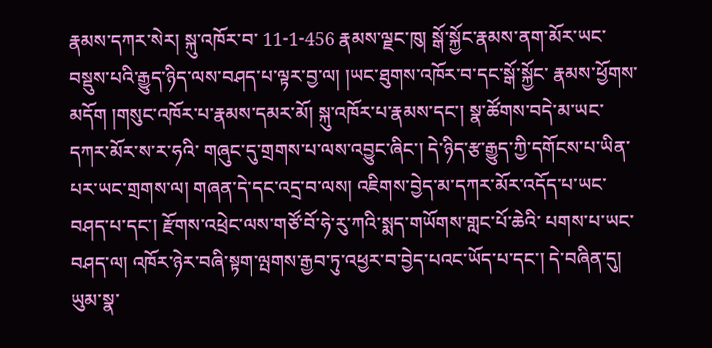རྣམས་དཀར་སེར། སྐུ་འཁོར་བ་ 11-1-456 རྣམས་ལྗང་ཁུ། སྒོ་སྐྱོང་རྣམས་ནག་མོར་ཡང་བསྡུས་པའི་རྒྱུད་ཉིད་ལས་བཤད་པ་ལྟར་བྱ་ལ། །ཡང་ཐུགས་འཁོར་བ་དང་སྒོ་སྐྱོང་ རྣམས་ཕྱོགས་མདོག །གསུང་འཁོར་པ་རྣམས་དམར་མོ། སྐུ་འཁོར་པ་རྣམས་དང་། སྣ་ཚོགས་བདེ་མ་ཡང་དཀར་མོར་ས་ར་ཧའི་ གཞུང་དུ་གྲགས་པ་ལས་འབྱུང་ཞིང་། དེ་ཉིད་རྩ་རྒྱུད་ཀྱི་དགོངས་པ་ཡིན་པར་ཡང་གྲགས་ལ། གཞན་དེ་དང་འདྲ་བ་ལས། འཇིགས་བྱེད་མ་དཀར་མོར་འདོད་པ་ཡང་བཤད་པ་དང་། རྫོགས་འཕྲེང་ལས་གཙོ་བོ་ཧེ་རུ་ཀའི་སྨད་གཡོགས་གླང་པོ་ཆེའི་ པགས་པ་ཡང་བཤད་ལ། འཁོར་ཉེར་བཞི་སྟག་ལྤགས་རྒྱབ་ཏུ་འཕྱར་བ་བྱེད་པའང་ཡོད་པ་དང་། དེ་བཞིན་དུ། ཡུམ་སྣ་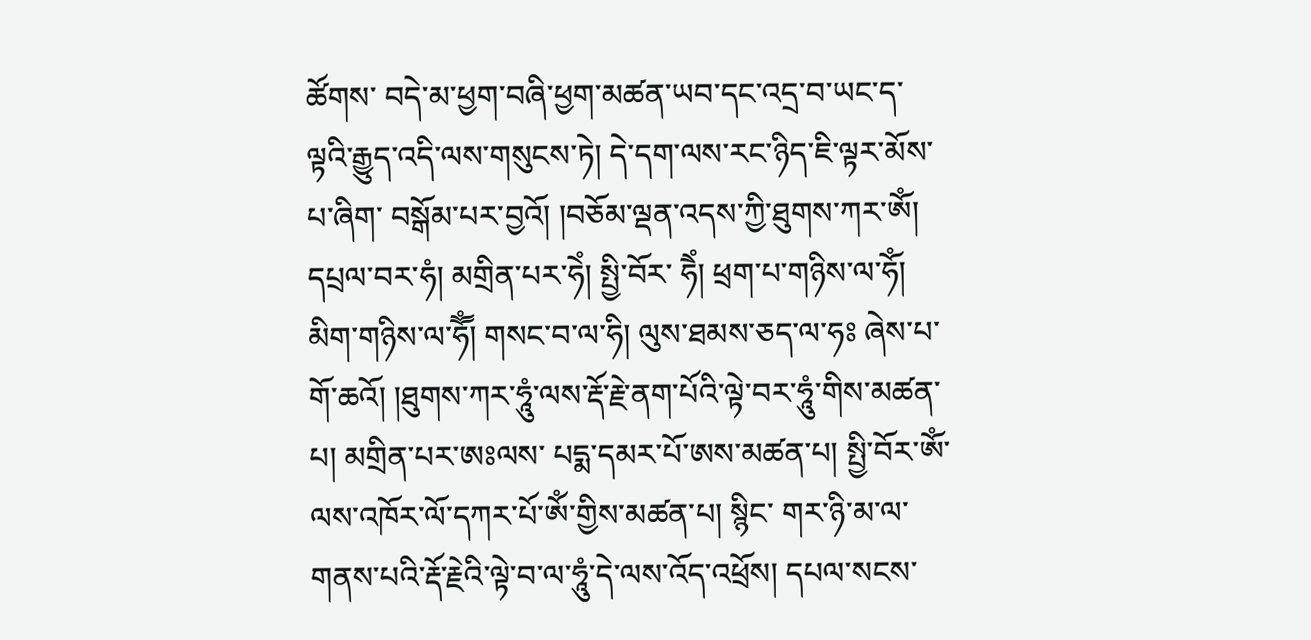ཚོགས་ བདེ་མ་ཕྱག་བཞི་ཕྱག་མཚན་ཡབ་དང་འདྲ་བ་ཡང་ད་ལྟའི་རྒྱུད་འདི་ལས་གསུངས་ཏེ། དེ་དག་ལས་རང་ཉིད་ཇི་ལྟར་མོས་པ་ཞིག་ བསྒོམ་པར་བྱའོ། །བཅོམ་ལྡན་འདས་ཀྱི་ཐུགས་ཀར་ༀ། དཔྲལ་བར་ཧཾ། མགྲིན་པར་ཧེཾ། སྤྱི་བོར་ ཧཻཾ། ཕྲག་པ་གཉིས་ལ་ཧོཾ། མིག་གཉིས་ལ་ཧཽཾ། གསང་བ་ལ་ཧི། ལུས་ཐམས་ཅད་ལ་ཧཿ ཞེས་པ་ གོ་ཆའོ། །ཐུགས་ཀར་ཧཱུཾ་ལས་རྡོ་རྗེ་ནག་པོའི་ལྟེ་བར་ཧཱུཾ་གིས་མཚན་པ། མགྲིན་པར་ཨཿལས་ པདྨ་དམར་པོ་ཨས་མཚན་པ། སྤྱི་བོར་ༀ་ལས་འཁོར་ལོ་དཀར་པོ་ༀ་གྱིས་མཚན་པ། སྙིང་ གར་ཉི་མ་ལ་གནས་པའི་རྡོ་རྗེའི་ལྟེ་བ་ལ་ཧཱུཾ་དེ་ལས་འོད་འཕྲོས། དཔལ་སངས་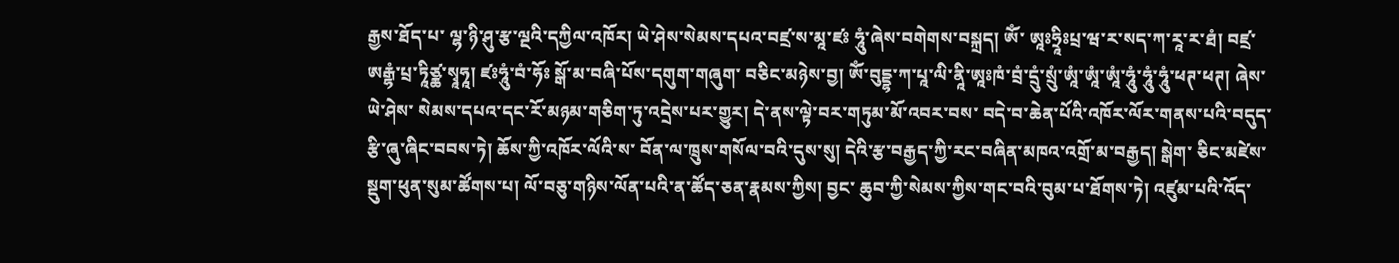རྒྱས་ཐོད་པ་ ལྷ་ཉི་ཤུ་རྩ་ལྔའི་དཀྱིལ་འཁོར། ཡེ་ཤེས་སེམས་དཔའ་བཛྲ་ས་མཱ་ཛཿ ཧཱུཾ་ཞེས་བགེགས་བསྐྲད། ༀ་ ཨཱཿཧྲཱིཿཔྲ་ཝ་ར་སད་ཀ་རཱ་ར་ཐཾ། བཛྲ་ཨརྒྷཾ་པྲ་ཏཱིཙྪ་སྭཱཧཱ། ཛཿཧཱུཾ་བཾ་ཧོཿ སྒོ་མ་བཞི་པོས་དགུག་གཞུག་ བཅིང་མཉེས་བྱ། ༀ་བུདྡྷ་ཀ་པཱ་ལི་ནཱི་ཨཱཿཁཾ་བྲཾ་དྲུཾ་སྲུཾ་ཨཱཾ་ཨཱཾ་ཨཱཾ་ཧཱུཾ་ཧཱུཾ་ཧཱུཾ་ཕཊ་ཕཊ། ཞེས་ཡེ་ཤེས་ སེམས་དཔའ་དང་རོ་མཉམ་གཅིག་ཏུ་འདྲེས་པར་གྱུར། དེ་ནས་ལྟེ་བར་གཏུམ་མོ་འབར་བས་ བདེ་བ་ཆེན་པོའི་འཁོར་ལོར་གནས་པའི་བདུད་རྩི་ཞུ་ཞིང་བབས་ཏེ། ཆོས་ཀྱི་འཁོར་ལོའི་ས་ བོན་ལ་ཁྲུས་གསོལ་བའི་དུས་སུ། དེའི་རྩ་བརྒྱད་ཀྱི་རང་བཞིན་མཁའ་འགྲོ་མ་བརྒྱད། སྒེག་ ཅིང་མཛེས་སྡུག་ཕུན་སུམ་ཚོགས་པ། ལོ་བཅུ་གཉིས་ལོན་པའི་ན་ཚོད་ཅན་རྣམས་ཀྱིས། བྱང་ ཆུབ་ཀྱི་སེམས་ཀྱིས་གང་བའི་བུམ་པ་ཐོགས་ཏེ། འཛུམ་པའི་འོད་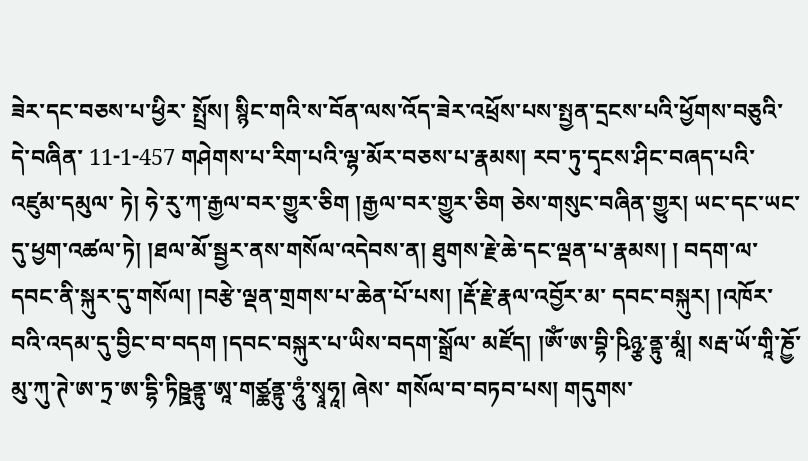ཟེར་དང་བཅས་པ་ཕྱིར་ སྤྲོས། སྙིང་གའི་ས་བོན་ལས་འོད་ཟེར་འཕྲོས་པས་སྤྱན་དྲངས་པའི་ཕྱོགས་བཅུའི་དེ་བཞིན་ 11-1-457 གཤེགས་པ་རིག་པའི་ལྷ་མོར་བཅས་པ་རྣམས། རབ་ཏུ་དྭངས་ཤིང་བཞད་པའི་འཛུམ་དམུལ་ ཏེ། ཧེ་རུ་ཀ་རྒྱལ་བར་གྱུར་ཅིག །རྒྱལ་བར་གྱུར་ཅིག ཅེས་གསུང་བཞིན་གྱུར། ཡང་དང་ཡང་ དུ་ཕྱག་འཚལ་ཏེ། །ཐལ་མོ་སྦྱར་ནས་གསོལ་འདེབས་ན། ཐུགས་རྗེ་ཆེ་དང་ལྡན་པ་རྣམས། ། བདག་ལ་དབང་ནི་སྐུར་དུ་གསོལ། །བརྩེ་ལྡན་གྲགས་པ་ཆེན་པོ་པས། །རྡོ་རྗེ་རྣལ་འབྱོར་མ་ དབང་བསྐུར། །འཁོར་བའི་འདམ་དུ་བྱིང་བ་བདག །དབང་བསྐུར་པ་ཡིས་བདག་སྒྲོལ་ མཛོད། །ༀ་ཨ་བྷི་ཥིཉྩ་ནྟུ་མཱཾ། སརྦ་ཡོ་གཱི་ཎྱོ་མུ་ཀུ་ཊེ་ཨ་ཏྲ་ཨ་དྷི་ཏིཥྛནྟུ་ཨཱ་གཙྪནྟུ་ཧཱུཾ་སྭཱཧཱ། ཞེས་ གསོལ་བ་བཏབ་པས། གདུགས་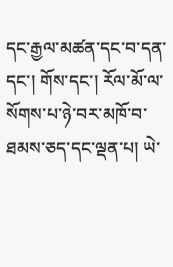དང་རྒྱལ་མཚན་དང་བ་དན་དང་། གོས་དང་། རོལ་མོ་ལ་ སོགས་པ་ཉེ་བར་མཁོ་བ་ཐམས་ཅད་དང་ལྡན་པ། ཡེ་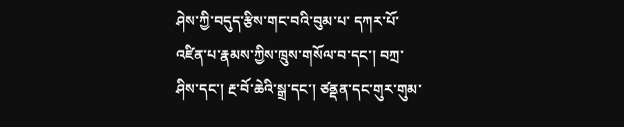ཤེས་ཀྱི་བདུད་རྩིས་གང་བའི་བུམ་པ་ དཀར་པོ་འཛིན་པ་རྣམས་ཀྱིས་ཁྲུས་གསོལ་བ་དང་། བཀྲ་ཤིས་དང་། རྔ་བོ་ཆེའི་སྒྲ་དང་། ཙནྡན་དང་གུར་གུམ་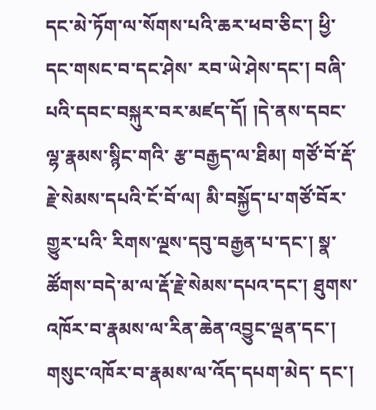དང་མེ་ཏོག་ལ་སོགས་པའི་ཆར་ཕབ་ཅིང་། ཕྱི་དང་གསང་བ་དང་ཤེས་ རབ་ཡེ་ཤེས་དང་། བཞི་པའི་དབང་བསྐུར་བར་མཛད་དོ། །དེ་ནས་དབང་ལྷ་རྣམས་སྙིང་གའི་ རྩ་བརྒྱད་ལ་ཐིམ། གཙོ་བོ་རྡོ་རྗེ་སེམས་དཔའི་ངོ་བོ་ལ། མི་བསྐྱོད་པ་གཙོ་བོར་གྱུར་པའི་ རིགས་ལྔས་དབུ་བརྒྱན་པ་དང་། སྣ་ཚོགས་བདེ་མ་ལ་རྡོ་རྗེ་སེམས་དཔའ་དང་། ཐུགས་ འཁོར་བ་རྣམས་ལ་རིན་ཆེན་འབྱུང་ལྡན་དང་། གསུང་འཁོར་བ་རྣམས་ལ་འོད་དཔག་མེད་ དང་།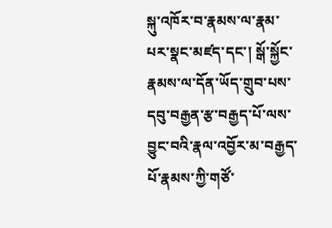སྐུ་འཁོར་བ་རྣམས་ལ་རྣམ་པར་སྣང་མཛད་དང་། སྒོ་སྐྱོང་རྣམས་ལ་དོན་ཡོད་གྲུབ་པས་ དབུ་བརྒྱན་རྩ་བརྒྱད་པོ་ལས་བྱུང་བའི་རྣལ་འབྱོར་མ་བརྒྱད་པོ་རྣམས་ཀྱི་གཙོ་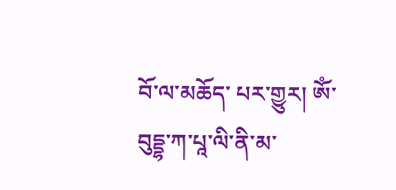བོ་ལ་མཆོད་ པར་གྱུར། ༀ་བུདྡྷ་ཀ་པཱ་ལི་ནི་མ་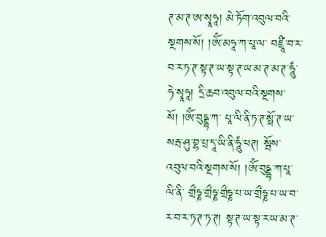ཊ་མ་ཊ་ཨ་སྭཱཧཱ། མེ་ཏོག་འབུལ་བའི་སྔགས་སོ། །ༀ་མཧཱ་ཀ་པཱ་ལ་ བཛྲཱི་བ་ར་བ་ར་ཏ་ཊ་སྟ་ཊ་ཡ་སྟ་ཊ་ཡ་མ་ཊ་མ་ཊ་ཧཱུཾ་ཧེ་སྭཱཧཱ། དྲི་ཆབ་འབུལ་བའི་སྔགས་སོ། །ༀ་བུདྡྷ་ཀ་ པཱ་ལི་ནི་ཏ་ཊ་སྥོ་ཊ་ཡ་སརྦ་ཤུ་བྷ་པྲ་དཱ་ཡི་ནི་ཧཱུཾ་ཕཊ། སྦོས་འབུལ་བའི་སྔགས་སོ། །ༀ་བུདྡྷ་ཀ་པཱ་ལི་ནི་ གྲྀཧྞ་གྲྀཧྞ་གྲྀཧྞ་པ་ཡ་གྲྀཧྞ་པ་ཡ་བ་ར་བ་ར་ཏ་ཊ་ཏ་ཊ། སྟ་ཊ་ཡ་སྟ་ར་ཡ་མ་ཊ་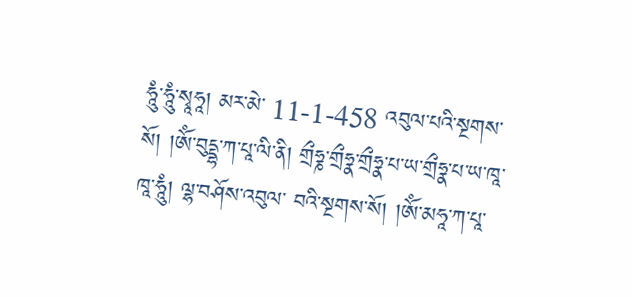ཧཱུཾ་ཧཱུཾ་སྭཱཧཱ། མར་མེ་ 11-1-458 འབུལ་པའི་སྔགས་སོ། །ༀ་བུདྡྷ་ཀ་པཱ་ལི་ནི། གྲྀཧྞ་གྲྀཧྣ་གྲྀཧྣ་པ་ཡ་གྲྀཧྣ་པ་ཡ་ཁཱ་ཁཱ་ཧཱུཾ། ལྷ་བཤོས་འབུལ་ བའི་སྔགས་སོ། །ༀ་མཧཱ་ཀ་པཱ་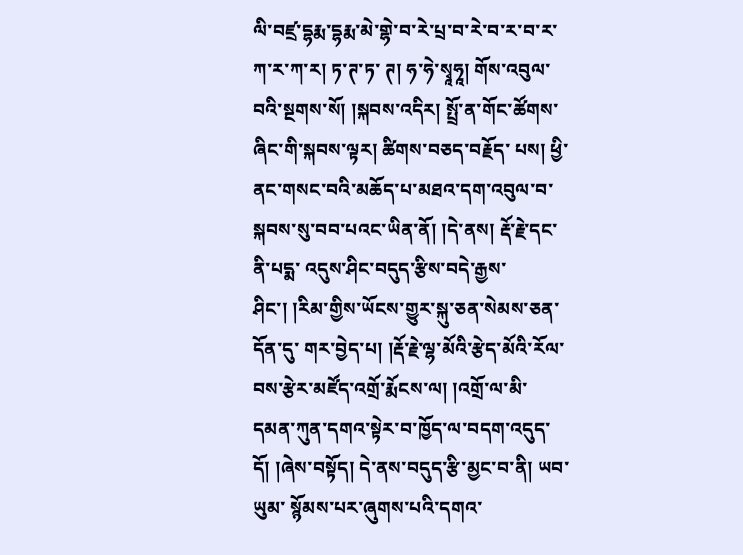ལི་བཛྲ་དྷརྨ་དྷརྨ་མེ་གྷེ་བ་རེ་པྲ་བ་རེ་བ་ར་བ་ར་ཀ་ར་ཀ་ར། ཏ་ཊ་ཏ་ ཊ། ཧ་ཧེ་སྭཱཧཱ། གོས་འབུལ་བའི་སྔགས་སོ། །སྐབས་འདིར། སྤྲོ་ན་གོང་ཚོགས་ཞིང་གི་སྐབས་ལྟར། ཚིགས་བཅད་བརྗོད་ པས། ཕྱི་ནང་གསང་བའི་མཆོད་པ་མཐའ་དག་འབུལ་བ་སྐབས་སུ་བབ་པའང་ཡིན་ནོ། །དེ་ནས། རྡོ་རྗེ་དང་ནི་པདྨ་ འདུས་ཤིང་བདུད་རྩིས་བདེ་རྒྱས་ཤིང་། །རིམ་གྱིས་ཡོངས་གྱུར་སྐུ་ཅན་སེམས་ཅན་དོན་དུ་ གར་བྱེད་པ། །རྡོ་རྗེ་ལྷ་མོའི་རྩེད་མོའི་རོལ་བས་རྩེར་མཛོད་འགྲོ་རྨོངས་ལ། །འགྲོ་ལ་མི་ དམན་ཀུན་དགའ་སྟེར་བ་ཁྱོད་ལ་བདག་འདུད་དོ། །ཞེས་བསྟོད། དེ་ནས་བདུད་རྩི་མྱང་བ་ནི། ཡབ་ཡུམ་ སྙོམས་པར་ཞུགས་པའི་དགའ་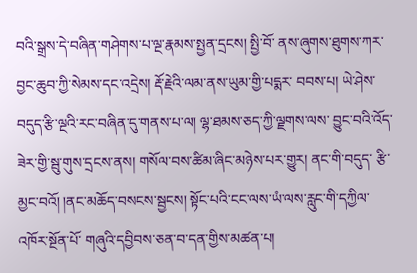བའི་སྒྲས་དེ་བཞིན་གཤེགས་པ་ལྔ་རྣམས་སྤྱན་དྲངས། སྤྱི་བོ་ ནས་ཞུགས་ཐུགས་ཀར་བྱང་ཆུབ་ཀྱི་སེམས་དང་འདྲེས། རྡོ་རྗེའི་ལམ་ནས་ཡུམ་གྱི་པདྨར་ བབས་པ། ཡེ་ཤེས་བདུད་རྩི་ལྔའི་རང་བཞིན་དུ་གནས་པ་ལ། ལྷ་ཐམས་ཅད་ཀྱི་ལྗགས་ལས་ བྱུང་བའི་འོད་ཟེར་གྱི་སྦུ་གུས་དྲངས་ནས། གསོལ་བས་ཚིམ་ཞིང་མཉེས་པར་གྱུར། ནང་གི་བདུད་ རྩི་མྱང་བའོ། །ནང་མཆོད་བསངས་སྦྱངས། སྟོང་པའི་ངང་ལས་ཡཾ་ལས་རླུང་གི་དཀྱིལ་འཁོར་སྔོན་པོ་ གཞུའི་དབྱིབས་ཅན་བ་དན་གྱིས་མཚན་པ།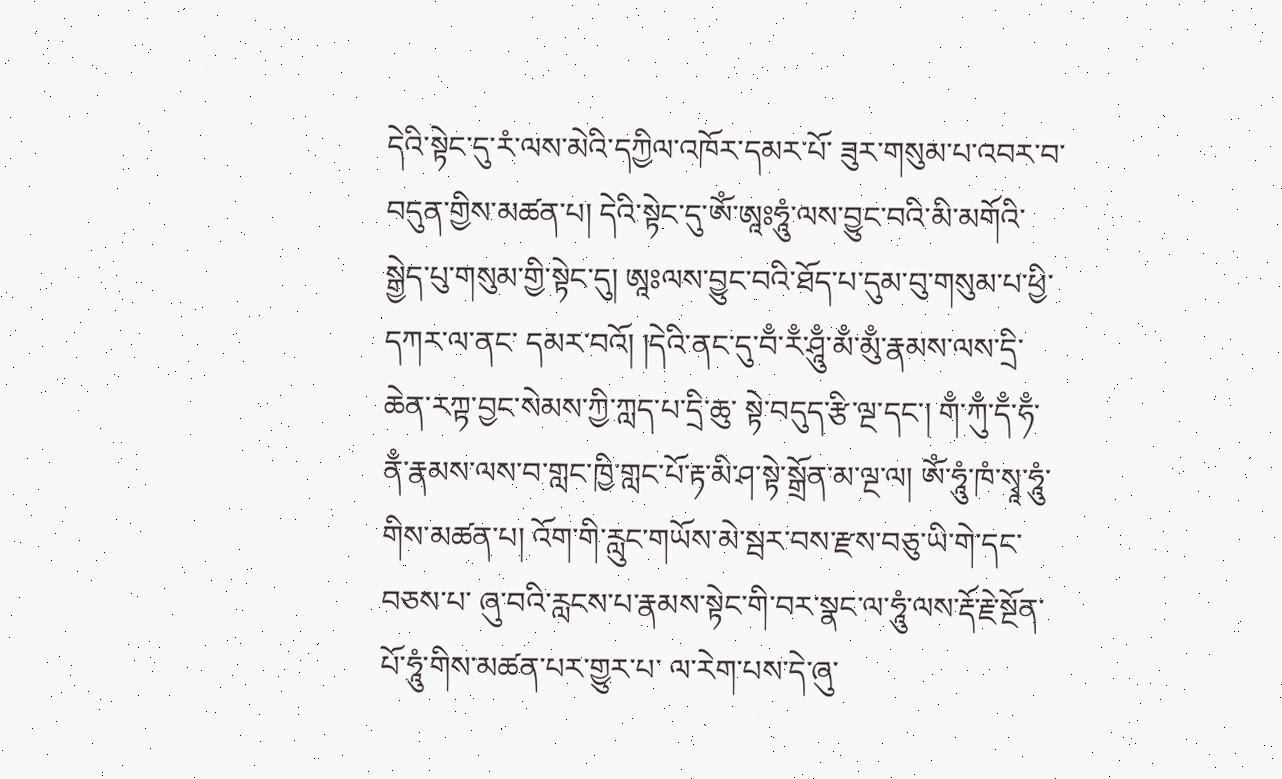དེའི་སྟེང་དུ་རཾ་ལས་མེའི་དཀྱིལ་འཁོར་དམར་པོ་ ཟུར་གསུམ་པ་འབར་བ་བདུན་གྱིས་མཚན་པ། དེའི་སྟེང་དུ་ༀ་ཨཱཿཧཱུཾ་ལས་བྱུང་བའི་མི་མགོའི་ སྒྱེད་པུ་གསུམ་གྱི་སྟེང་དུ། ཨཱཿལས་བྱུང་བའི་ཐོད་པ་དུམ་བུ་གསུམ་པ་ཕྱི་དཀར་ལ་ནང་ དམར་བའོ། །དེའི་ནང་དུ་བྃ་རྃ་ཤཱུྃ་མྃ་མུྃ་རྣམས་ལས་དྲི་ཆེན་རཀྟ་བྱང་སེམས་ཀྱི་ཀླད་པ་དྲི་ཆུ་ སྟེ་བདུད་རྩི་ལྔ་དང་། གྃ་ཀུྃ་དྃ་ཧྃ་ནྃ་རྣམས་ལས་བ་གླང་ཁྱི་གླང་པོ་རྟ་མི་ཤ་སྟེ་སྒྲོན་མ་ལྔ་ལ། ༀ་ཧཱུཾ་ཁཾ་སྭཱ་ཧཱུཾ་གིས་མཚན་པ། འོག་གི་རླུང་གཡོས་མེ་སྦར་བས་རྫས་བཅུ་ཡི་གེ་དང་བཅས་པ་ ཞུ་བའི་རླངས་པ་རྣམས་སྟེང་གི་བར་སྣང་ལ་ཧཱུཾ་ལས་རྡོ་རྗེ་སྔོན་པོ་ཧཱུཾ་གིས་མཚན་པར་གྱུར་པ་ ལ་རེག་པས་དེ་ཞུ་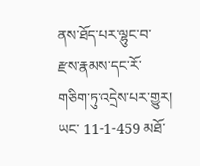ནས་ཐོད་པར་ལྷུང་བ་རྫས་རྣམས་དང་རོ་གཅིག་ཏུ་འདྲེས་པར་གྱུར། ཡང་ 11-1-459 མཐོ་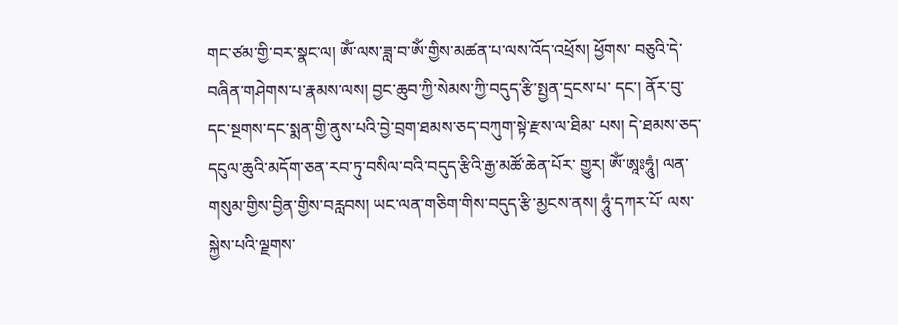གང་ཙམ་གྱི་བར་སྣང་ལ། ༀ་ལས་ཟླ་བ་ༀ་གྱིས་མཚན་པ་ལས་འོད་འཕྲོས། ཕྱོགས་ བཅུའི་དེ་བཞིན་གཤེགས་པ་རྣམས་ལས། བྱང་ཆུབ་ཀྱི་སེམས་ཀྱི་བདུད་རྩི་སྤྱན་དྲངས་པ་ དང་། ནོར་བུ་དང་སྔགས་དང་སྨན་གྱི་ནུས་པའི་བྱེ་བྲག་ཐམས་ཅད་བཀུག་སྟེ་རྫས་ལ་ཐིམ་ པས། དེ་ཐམས་ཅད་དངུལ་ཆུའི་མདོག་ཅན་རབ་ཏུ་བསིལ་བའི་བདུད་རྩིའི་རྒྱ་མཚོ་ཆེན་པོར་ གྱུར། ༀ་ཨཱཿཧཱུཾ། ལན་གསུམ་གྱིས་བྱིན་གྱིས་བརླབས། ཡང་ལན་གཅིག་གིས་བདུད་རྩི་མྱངས་ནས། ཧཱུཾ་དཀར་པོ་ ལས་སྐྱེས་པའི་ལྗགས་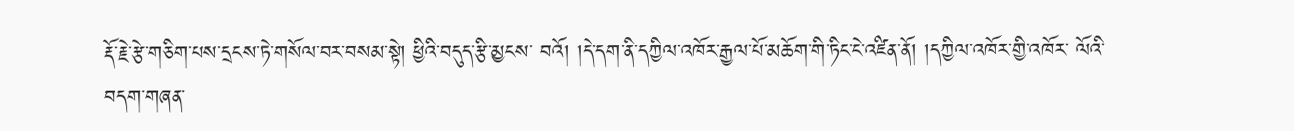རྡོ་རྗེ་རྩེ་གཅིག་པས་དྲངས་ཏེ་གསོལ་བར་བསམ་སྟེ། ཕྱིའི་བདུད་རྩི་མྱངས་ བའོ། །དེ་དག་ནི་དཀྱིལ་འཁོར་རྒྱལ་པོ་མཆོག་གི་ཏིང་ངེ་འཛིན་ནོ། །དཀྱིལ་འཁོར་གྱི་འཁོར་ ལོའི་བདག་གཞན་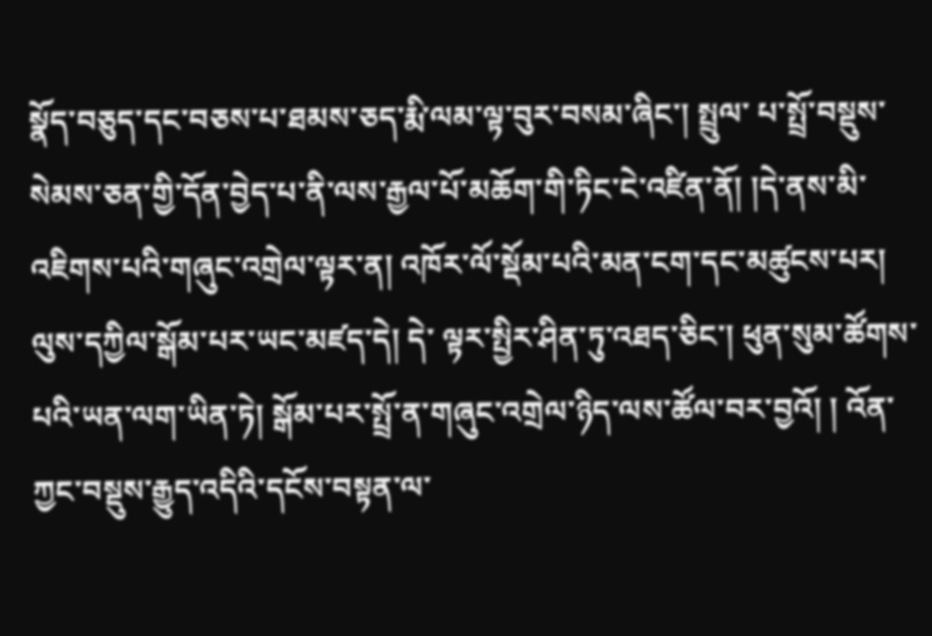སྣོད་བཅུད་དང་བཅས་པ་ཐམས་ཅད་རྨི་ལམ་ལྟ་བུར་བསམ་ཞིང་། སྤྲུལ་ པ་སྤྲོ་བསྡུས་སེམས་ཅན་གྱི་དོན་བྱེད་པ་ནི་ལས་རྒྱལ་པོ་མཆོག་གི་ཏིང་ངེ་འཛིན་ནོ། །དེ་ནས་མི་ འཇིགས་པའི་གཞུང་འགྲེལ་ལྟར་ན། འཁོར་ལོ་སྡོམ་པའི་མན་ངག་དང་མཚུངས་པར། ལུས་དཀྱིལ་སྒོམ་པར་ཡང་མཛད་དེ། དེ་ ལྟར་སྤྱིར་ཤིན་ཏུ་འཐད་ཅིང་། ཕུན་སུམ་ཚོགས་པའི་ཡན་ལག་ཡིན་ཏེ། སྒོམ་པར་སྤྲོ་ན་གཞུང་འགྲེལ་ཉིད་ལས་ཚོལ་བར་བྱའོ། ། འོན་ཀྱང་བསྡུས་རྒྱུད་འདིའི་དངོས་བསྟན་ལ་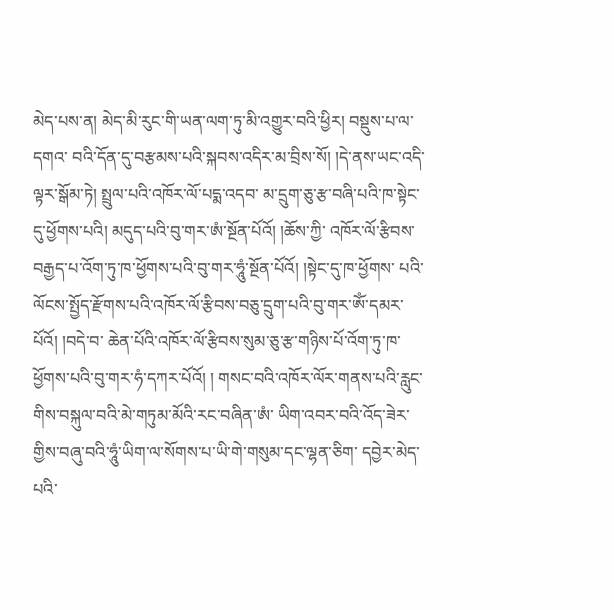མེད་པས་ན། མེད་མི་རུང་གི་ཡན་ལག་ཏུ་མི་འགྱུར་བའི་ཕྱིར། བསྡུས་པ་ལ་དགའ་ བའི་དོན་དུ་བརྩམས་པའི་སྐབས་འདིར་མ་བྲིས་སོ། །དེ་ནས་ཡང་འདི་ལྟར་སྒོམ་ཏེ། སྤྲུལ་པའི་འཁོར་ལོ་པདྨ་འདབ་ མ་དྲུག་ཅུ་རྩ་བཞི་པའི་ཁ་སྟེང་དུ་ཕྱོགས་པའི། མདུད་པའི་བུ་གར་ཨཾ་སྔོན་པོའོ། །ཆོས་ཀྱི་ འཁོར་ལོ་རྩིབས་བརྒྱད་པ་འོག་ཏུ་ཁ་ཕྱོགས་པའི་བུ་གར་ཧཱུཾ་སྔོན་པོའོ། །སྟེང་དུ་ཁ་ཕྱོགས་ པའི་ལོངས་སྤྱོད་རྫོགས་པའི་འཁོར་ལོ་རྩིབས་བཅུ་དྲུག་པའི་བུ་གར་ༀ་དམར་པོའོ། །བདེ་བ་ ཆེན་པོའི་འཁོར་ལོ་རྩིབས་སུམ་ཅུ་རྩ་གཉིས་པོ་འོག་ཏུ་ཁ་ཕྱོགས་པའི་བུ་གར་ཧཾ་དཀར་པོའོ། ། གསང་བའི་འཁོར་ལོར་གནས་པའི་རླུང་གིས་བསྐུལ་བའི་མེ་གཏུམ་མོའི་རང་བཞིན་ཨཾ་ ཡིག་འབར་བའི་འོད་ཟེར་གྱིས་བཞུ་བའི་ཧཱུཾ་ཡིག་ལ་སོགས་པ་ཡི་གེ་གསུམ་དང་ལྷན་ཅིག་ དབྱེར་མེད་པའི་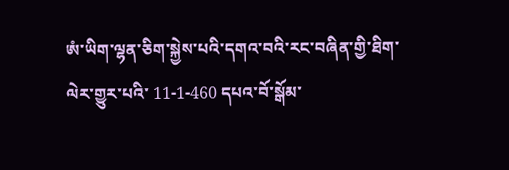ཨཾ་ཡིག་ལྷན་ཅིག་སྐྱེས་པའི་དགའ་བའི་རང་བཞིན་གྱི་ཐིག་ལེར་གྱུར་པའི་ 11-1-460 དཔའ་བོ་སྒོམ་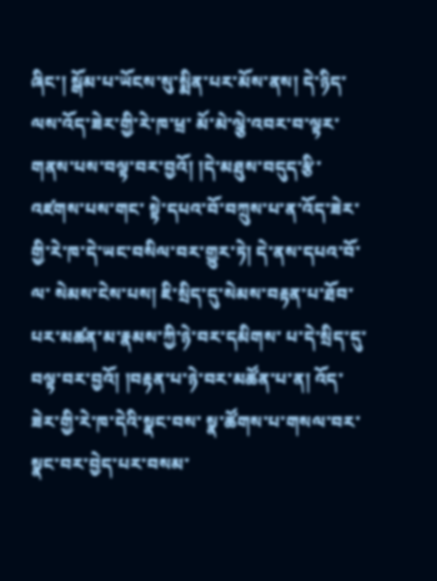ཞིང་། སྒོམ་པ་ཡོངས་སུ་སྨིན་པར་མོས་ནས། དེ་ཉིད་ལས་འོད་ཟེར་གྱི་རེ་ཁ་ཕྲ་ མོ་མེ་ལྕེ་འབར་བ་ལྟར་གནས་པས་བལྟ་བར་བྱའོ། །དེ་མཐུས་བདུད་རྩི་འཛགས་པས་གང་ སྟེ་དཔའ་བོ་བཀྲུས་པ་ན་འོད་ཟེར་གྱི་རེ་ཁ་དེ་ཡང་བསིལ་བར་གྱུར་ཏེ། དེ་ནས་དཔའ་བོ་ལ་ སེམས་ངེས་པས། ཇི་སྲིད་དུ་སེམས་བརྟན་པ་ཐོབ་པར་མཚན་མ་རྣམས་ཀྱི་ཉེ་བར་དམིགས་ པ་དེ་སྲིད་དུ་བལྟ་བར་བྱའོ། །བརྟན་པ་ཉེ་བར་མཚོན་པ་ན། འོད་ཟེར་གྱི་རེ་ཁ་དེའི་སྣང་བས་ སྣ་ཚོགས་པ་གསལ་བར་སྣང་བར་བྱེད་པར་བསམ་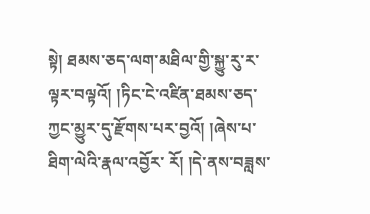སྟེ། ཐམས་ཅད་ལག་མཐིལ་གྱི་སྐྱུ་རུ་ར་ ལྟར་བལྟའོ། །ཏིང་ངེ་འཛིན་ཐམས་ཅད་ཀྱང་མྱུར་དུ་རྫོགས་པར་བྱའོ། །ཞེས་པ་ཐིག་ལེའི་རྣལ་འབྱོར་ རོ། །དེ་ནས་བཟླས་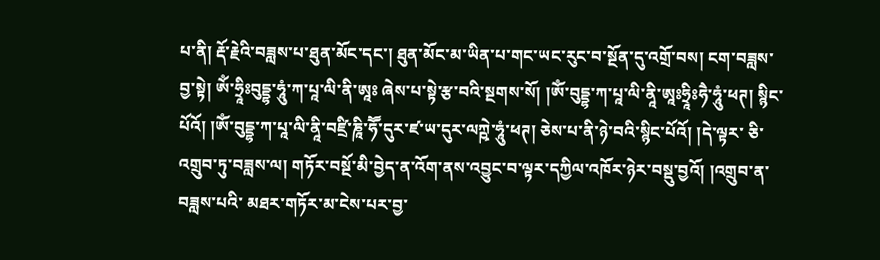པ་ནི། རྡོ་རྗེའི་བཟླས་པ་ཐུན་མོང་དང་། ཐུན་མོང་མ་ཡིན་པ་གང་ཡང་རུང་བ་སྔོན་དུ་འགྲོ་བས། ངག་བཟླས་ བྱ་སྟེ། ༀ་ཧྲཱིཿབུདྡྷ་ཧཱུཾ་ཀ་པཱ་ལི་ནི་ཨཱཿ ཞེས་པ་སྟེ་རྩ་བའི་སྔགས་སོ། །ༀ་བུདྡྷ་ཀ་པཱ་ལི་ནཱི་ཨཱཿཧྲཱིཿཧཻ་ཧཱུཾ་ཕཊ། སྙིང་པོའོ། །ༀ་བུདྡྷ་ཀ་པཱ་ལི་ནཱི་བཛྲི་ཎཱི་ཧཽ་དུར་ཛ་ཡ་དུར་ལཀྵེ་ཧཱུཾ་ཕཊ། ཅེས་པ་ནི་ཉེ་བའི་སྙིང་པོའོ། །དེ་ལྟར་ ཅི་འགྲུབ་ཏུ་བཟླས་ལ། གཏོར་བསྔོ་མི་བྱེད་ན་འོག་ནས་འབྱུང་བ་ལྟར་དཀྱིལ་འཁོར་ཉེར་བསྡུ་བྱའོ། །འགྲུབ་ན་བཟླས་པའི་ མཐར་གཏོར་མ་ངེས་པར་བྱ་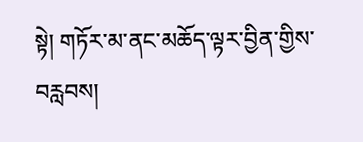སྟེ། གཏོར་མ་ནང་མཆོད་ལྟར་བྱིན་གྱིས་བརླབས།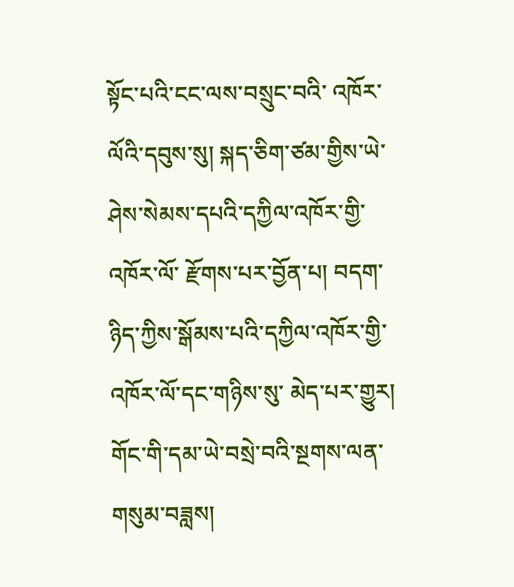སྟོང་པའི་ངང་ལས་བསྲུང་བའི་ འཁོར་ལོའི་དབུས་སུ། སྐད་ཅིག་ཙམ་གྱིས་ཡེ་ཤེས་སེམས་དཔའི་དཀྱིལ་འཁོར་གྱི་འཁོར་ལོ་ རྫོགས་པར་བྱོན་པ། བདག་ཉིད་ཀྱིས་སྒོམས་པའི་དཀྱིལ་འཁོར་གྱི་འཁོར་ལོ་དང་གཉིས་སུ་ མེད་པར་གྱུར། གོང་གི་དམ་ཡེ་བསྲེ་བའི་སྔགས་ལན་གསུམ་བཟླས།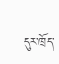དུར་ཁྲོད་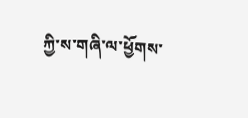ཀྱི་ས་གཞི་ལ་ཕྱོགས་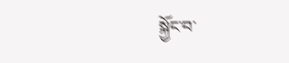སྐྱོང་བ་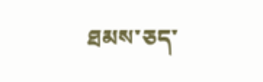ཐམས་ཅད་